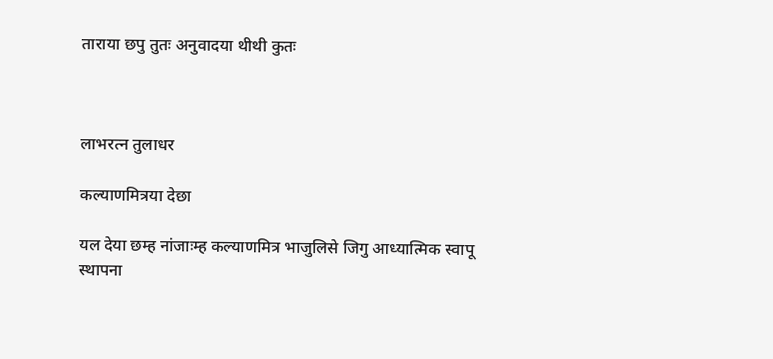ताराया छपु तुतः अनुवादया थीथी कुतः



लाभरत्न तुलाधर

कल्याणमित्रया देछा

यल देया छम्ह नांजाःम्ह कल्याणमित्र भाजुलिसे जिगु आध्यात्मिक स्वापू स्थापना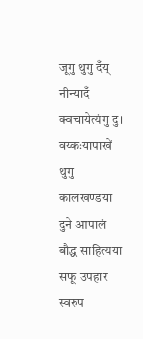जूगु थुगु दँय् नीन्यादँ क्वचायेत्यंगु दु। वय्कःयापाखें थुगु कालखण्डया दुने आपालं बौद्ध साहित्यया सफू उपहार स्वरुप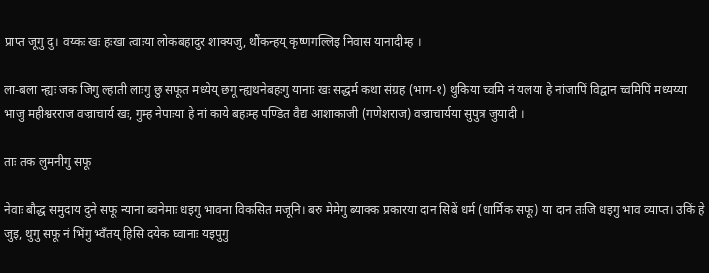प्राप्त जूगु दु। वय्कः खः हःखा त्वाःया लोकबहादुर शाक्यजु, थौंकन्हय् कृष्णगल्लिइ निवास यानादीम्ह ।

ला-बला न्ह्यः जक जिगु ल्हाती लाःगु छु सफूत मध्येय् छगू न्ह्यथनेबहःगु यानाः खः सद्धर्म कथा संग्रह (भाग-१) थुकिया च्वमि नं यलया हे नांजापिं विद्वान च्वमिपिं मध्यय्या भाजु महीश्वरराज वज्राचार्य खः, गुम्ह नेपाःया हे नां काये बहःम्ह पण्डित वैद्य आशाकाजी (गणेशराज) वज्राचार्यया सुपुत्र जुयादी ।

ताः तक लुमनीगु सफू

नेवाः बौद्ध समुदाय दुने सफू न्याना ब्वनेमाः धइगु भावना विकसित मजूनि। बरु मेमेगु ब्याक्क प्रकारया दान सिबें धर्म (धार्मिक सफू) या दान तःजि धइगु भाव व्याप्त। उकिं हे जुइ, थुगु सफू नं भिंगु भ्वँतय् हिसि दयेक घ्वानाः यइपुगु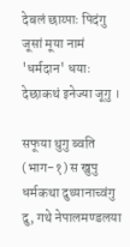देबलं छाय्पाः पिदंगु जूसां मूया नामं 'धर्मदान' धयाः देछाकथं इनेज्या जूगु ।

सफूया थुगु ब्वति (भाग-१) स खुपु धर्मकथा दुथ्यानाच्वंगु दु, गथे नेपालमण्डलया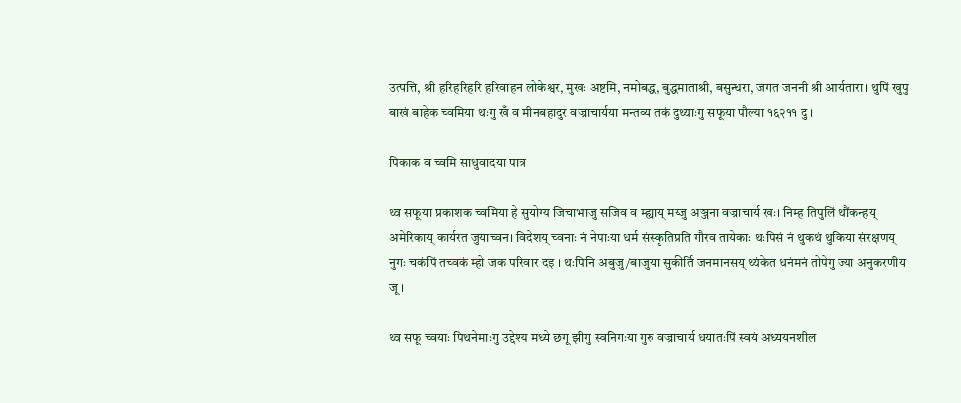उत्पत्ति, श्री हरिहरिहरि हरिवाहन लोकेश्वर, मुखः अष्टमि, नमोबद्ध, बुद्धमाताश्री, बसुन्धरा, जगत जननी श्री आर्यतारा। थुपिं खुपु बाखं बाहेक च्वमिया थःगु खँ व मीनबहादुर वज्राचार्यया मन्तव्य तकं दुथ्याःगु सफूया पौल्या १६२११ दु ।

पिकाक व च्वमि साधुवादया पात्र

थ्व सफूया प्रकाशक च्वमिया हे सुयोग्य जिचाभाजु सजिव व म्ह्याय् मय्जु अञ्जना वज्राचार्य खः। निम्ह तिपुलिं थौंकन्हय् अमेरिकाय् कार्यरत जुयाच्वन। विदेशय् च्वनाः नं नेपाःया धर्म संस्कृतिप्रति गौरव तायेकाः थःपिसं नं थुकथं थुकिया संरक्षणय् नुगः चकंपिं तच्वकं म्हो जक परिवार दइ । थःपिनि अबुजु/बाजुया सुकीर्ति जनमानसय् थ्यंकेत धनंमनं तोपेगु ज्या अनुकरणीय जू ।

थ्व सफू च्वयाः पिथनेमाःगु उद्देश्य मध्ये छगू झीगु स्वनिगःया गुरु वज्राचार्य धयातःपिं स्वयं अध्ययनशील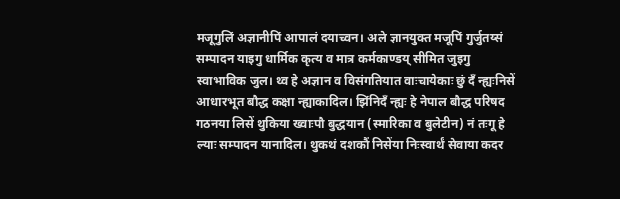मजूगुलिं अज्ञानीपिं आपालं दयाच्वन। अले ज्ञानयुक्त मजूपिं गुर्जुतय्सं सम्पादन याइगु धार्मिक कृत्य व मात्र कर्मकाण्डय् सीमित जुइगु स्वाभाविक जुल। थ्व हे अज्ञान व विसंगतियात वाःचायेकाः छुं दँ न्ह्यःनिसें आधारभूत बौद्ध कक्षा न्ह्याकादिल। झिंनिदँ न्ह्यः हे नेपाल बौद्ध परिषद गठनया लिसें थुकिया ख्वाःपौ बुद्धयान (स्मारिका व बुलेटीन) नं तःगू हे ल्याः सम्पादन यानादिल। थुकथं दशकौं निसेंया निःस्वार्थं सेवाया कदर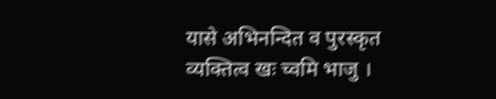यासे अभिनन्दित व पुरस्कृत व्यक्तित्व खः च्वमि भाजु ।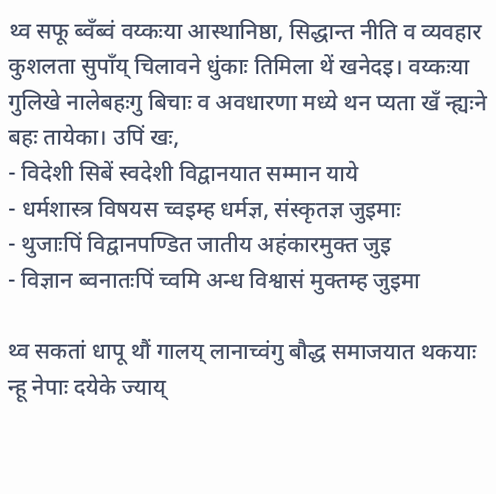थ्व सफू ब्वँब्वं वय्कःया आस्थानिष्ठा, सिद्धान्त नीति व व्यवहार कुशलता सुपाँय् चिलावने धुंकाः तिमिला थें खनेदइ। वय्कःया गुलिखे नालेबहःगु बिचाः व अवधारणा मध्ये थन प्यता खँ न्ह्यःने बहः तायेका। उपिं खः,
- विदेशी सिबें स्वदेशी विद्वानयात सम्मान याये
- धर्मशास्त्र विषयस च्वइम्ह धर्मज्ञ, संस्कृतज्ञ जुइमाः
- थुजाःपिं विद्वानपण्डित जातीय अहंकारमुक्त जुइ
- विज्ञान ब्वनातःपिं च्वमि अन्ध विश्वासं मुक्तम्ह जुइमा

थ्व सकतां धापू थौं गालय् लानाच्वंगु बौद्ध समाजयात थकयाः न्हू नेपाः दयेके ज्याय्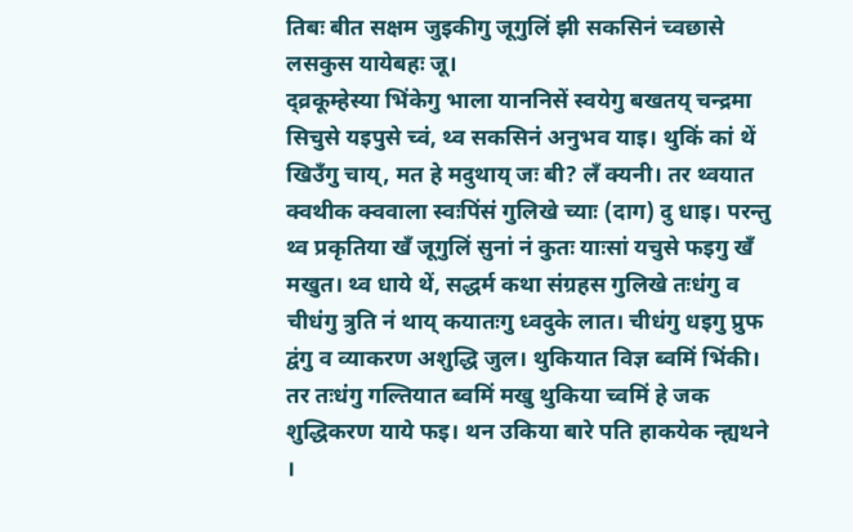तिबः बीत सक्षम जुइकीगु जूगुलिं झी सकसिनं च्वछासे लसकुस यायेबहः जू।
द्व्रकूम्हेस्या भिंकेगु भाला याननिसें स्वयेगु बखतय् चन्द्रमा सिचुसे यइपुसे च्वं, थ्व सकसिनं अनुभव याइ। थुकिं कां थें खिउँगु चाय्, मत हे मदुथाय् जः बी? लँ क्यनी। तर थ्वयात क्वथीक क्ववाला स्वःपिंसं गुलिखे च्याः (दाग) दु धाइ। परन्तु थ्व प्रकृतिया खँ जूगुलिं सुनां नं कुतः याःसां यचुसे फइगु खँ मखुत। थ्व धाये थें, सद्धर्म कथा संग्रहस गुलिखे तःधंगु व चीधंगु त्रुति नं थाय् कयातःगु ध्वदुके लात। चीधंगु धइगु प्रुफ द्वंगु व व्याकरण अशुद्धि जुल। थुकियात विज्ञ ब्वमिं भिंकी। तर तःधंगु गल्तियात ब्वमिं मखु थुकिया च्वमिं हे जक शुद्धिकरण याये फइ। थन उकिया बारे पति हाकयेक न्ह्यथने ।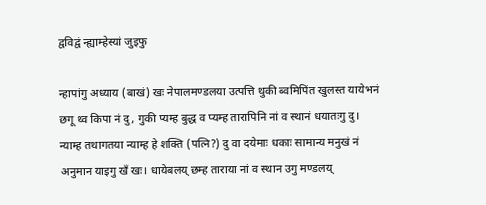द्वविद्वं न्ह्याम्हेस्यां जुइफु

न्हापांगु अध्याय (बाखं) खः नेपालमण्डलया उत्पत्ति थुकी ब्वमिपिंत खुलस्त यायेभनं छगू थ्व किपा नं दु, गुकी प्यम्ह बुद्ध व प्यम्ह तारापिनि नां व स्थानं धयातःगु दु। न्याम्ह तथागतया न्याम्ह हे शक्ति (पत्नि?) दु वा दयेमाः धकाः सामान्य मनुखं नं अनुमान याइगु खँ खः। धायेबलय् छम्ह ताराया नां व स्थान उगु मण्डलय्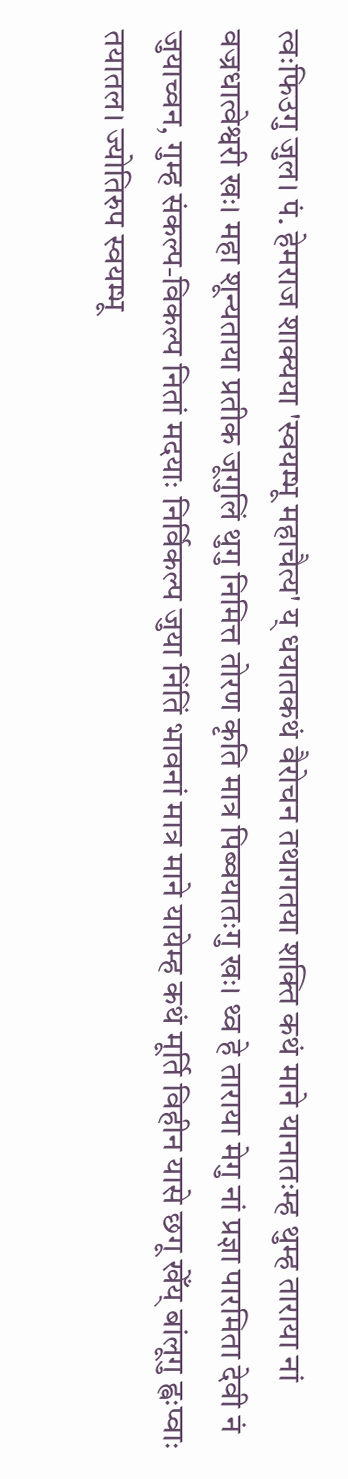त्वःफिउगु जुल। पं. हेमराज शाक्यया 'स्वयम्भू महाचैत्य' य् धयातकथं वैरोचन तथागतया शक्ति कथं माने यानातःम्ह थुम्ह ताराया नां वज्रधात्वेश्वरी खः। महा शून्यताया प्रतीक जूगुलिं थुगु निमित्त तोरण कृति मात्र पिब्वयातःगु खः। थ्व हे ताराया मेगु नां प्रज्ञा पारमिता देवी नं जुयाच्वन, गुम्ह संकल्प-विकल्प नितां मदयाः निर्विकल्प जुया निंतिं भावनां मात्र माने यायेम्ह कथं मूर्ति विहीन यासे छगू खेँय् बांलूगु ह्वःप्वाः तयातल। ज्योतिरुप स्वयम्भू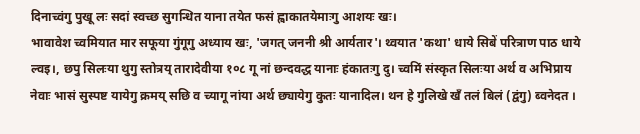दिनाच्वंगु पुखू लः सदां स्वच्छ सुगन्धित याना तयेत फसं ह्वाकातयेमाःगु आशयः खः।
भावावेश च्वमियात मार सफूया गुंगूगु अध्याय खः, 'जगत् जननी श्री आर्यतार'। थ्वयात 'कथा' धाये सिबें परित्राण पाठ धाये ल्वइ।, छपु सिलःया थुगु स्तोत्रय् तारादेवीया १०८ गू नां छन्दवद्ध यानाः हंकातःगु दु। च्वमिं संस्कृत सिलःया अर्थ व अभिप्राय नेवाः भासं सुस्पष्ट यायेगु क्रमय् सछि व च्यागू नांया अर्थ छ्यायेगु कुतः यानादिल। थन हे गुलिखे खँ तलं बिलं (द्वंगु) ब्वनेदत ।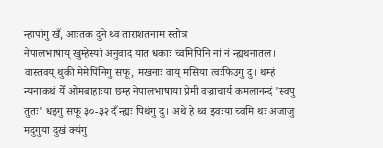न्हापांगु खँ, आःतक दुने थ्व ताराशतनाम स्तोत्र
नेपालभाषाय् खुम्हेस्यां अनुवाद यात धकाः च्वमिपिनि नां नं न्ह्यथनातल। वास्तवय् थुकी मेमेपिंनिगु सफू, मखनाः वाय् मसिया त्वःफिउगु दु। थम्हं न्यनाकथं येँ ओमबाहाःया छम्ह नेपालभाषाया प्रेमी वज्राचार्य कमलानन्दं 'स्वपु तुतः' धइगु सफू ३०-३२ दँ न्ह्यः पिथंगु दु। अथे हे थ्व झ्वःया च्वमि थः अजाजु मदुगुया दुखं क्यंगु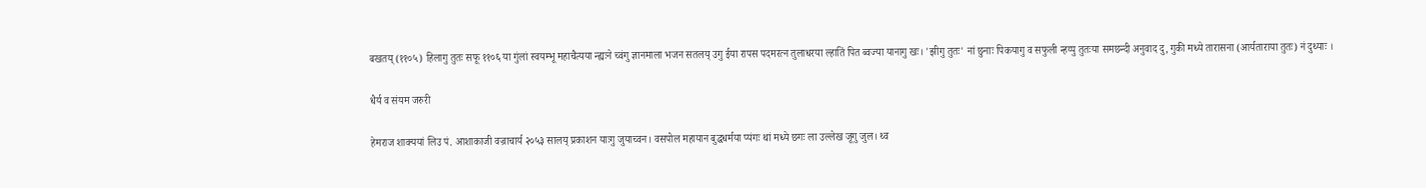बखतय् (११०५) हिलागु तुतः सफू ११०६ या गुंलां स्वयम्भू महाचैत्यया न्ह्यःने च्वंगु ज्ञानमाला भजन सतलय् उगु ईया रापस पदमरत्न तुलाधरया ल्हातिं पित ब्वज्या यानागु खः। 'झीगु तुतः' नां छुनाः पिकयागु व सफुली न्हय्पु तुतःया समछन्दी अनुवाद दु, गुकी मध्ये तारासना (आर्यताराया तुतः) नं दुथ्याः ।

धैर्य व संयम जरुरी

हेमराज शाक्ययां लिउ पं. आशाकाजी वज्राचार्य २०५३ सालय् प्रकाशन याःगु जुयाच्वन। वसपोल महायान बुद्धधर्मया प्यंगः थां मध्ये छगः ला उल्लेख जूगु जुल। थ्व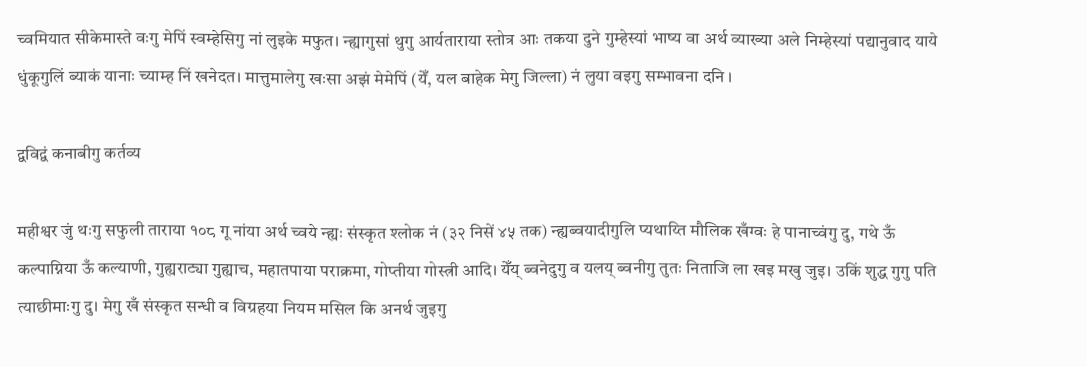च्वमियात सीकेमास्ते वःगु मेपिं स्वम्हेसिगु नां लुइके मफुत। न्ह्यागुसां थुगु आर्यताराया स्तोत्र आः तकया दुने गुम्हेस्यां भाष्य वा अर्थ व्याख्या अले निम्हेस्यां पद्यानुवाद याये धुंकूगुलिं ब्याकं यानाः च्याम्ह निं खनेदत। मात्तुमालेगु खःसा अझं मेमेपिं (येँ, यल बाहेक मेगु जिल्ला) नं लुया वइगु सम्भावना दनि ।

द्वविद्वं कनाबीगु कर्तव्य

महीश्वर जुं थःगु सफुली ताराया १०८ गू नांया अर्थ च्वये न्ह्यः संस्कृत श्लोक नं (३२ निसें ४५ तक) न्ह्यब्वयादीगुलि प्यथाय्ति मौलिक खँग्वः हे पानाच्वंगु दु, गथे ऊँ कल्पाग्निया ऊँ कल्याणी, गुह्यराट्या गुह्याच, महातपाया पराक्रमा, गोप्तीया गोस्त्री आदि। येँय् ब्वनेदुगु व यलय् ब्वनीगु तुतः निताजि ला खइ मखु जुइ। उकिं शुद्ध गुगु पति त्याछीमाःगु दु। मेगु खँ संस्कृत सन्धी व विग्रहया नियम मसिल कि अनर्थ जुइगु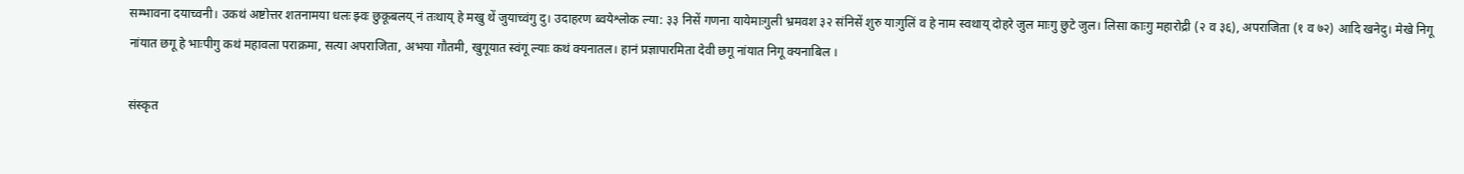सम्भावना दयाच्वनी। उकथं अष्टोत्तर शतनामया धलः झ्वः छुकूबलय् नं तःथाय् हे मखु थें जुयाच्वंगु दु। उदाहरण ब्वयेश्लोक ल्या: ३३ निसें गणना यायेमाःगुली भ्रमवश ३२ संनिसें शुरु याःगुलिं व हे नाम स्वथाय् दोहरे जुल माःगु छुटे जुल। लिसा काःगु महारोद्री (२ व ३६), अपराजिता (१ व ७२) आदि खनेदु। मेखे निगू नांयात छगू हे भाःपीगु कथं महावला पराक्रमा, सत्या अपराजिता, अभया गौतमी, खुगूयात स्वंगू ल्याः कथं क्यनातल। हानं प्रज्ञापारमिता देवी छगू नांयात निगू क्यनाबिल ।

संस्कृत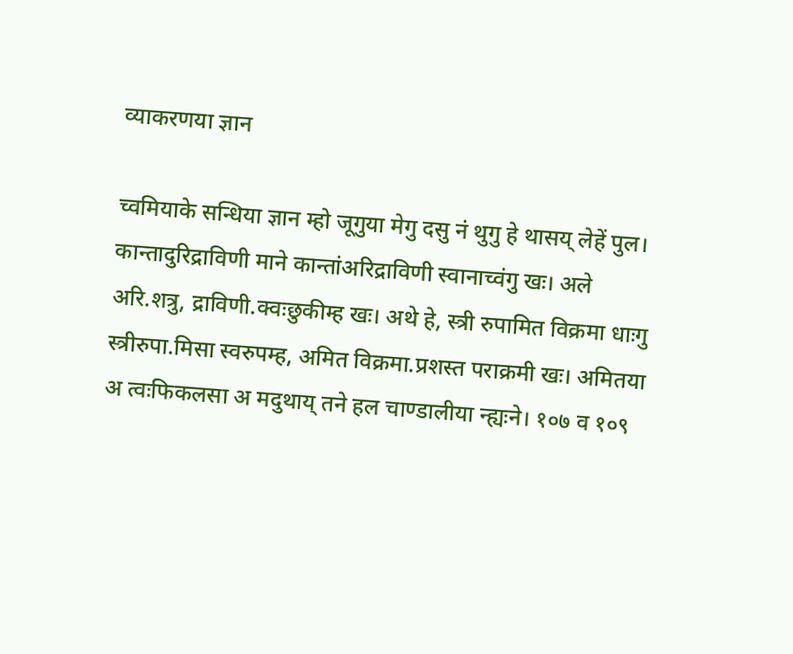व्याकरणया ज्ञान

च्वमियाके सन्धिया ज्ञान म्हो जूगुया मेगु दसु नं थुगु हे थासय् लेहें पुल। कान्तादुरिद्राविणी माने कान्तांअरिद्राविणी स्वानाच्वंगु खः। अले अरि.शत्रु, द्राविणी.क्वःछुकीम्ह खः। अथे हे, स्त्री रुपामित विक्रमा धाःगु स्त्रीरुपा.मिसा स्वरुपम्ह, अमित विक्रमा.प्रशस्त पराक्रमी खः। अमितया अ त्वःफिकलसा अ मदुथाय् तने हल चाण्डालीया न्ह्यःने। १०७ व १०९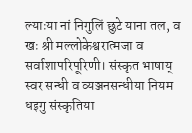ल्याःया नां निगुलिं छुटे याना तल, व खः श्री मल्लोकेश्वरात्मजा व सर्वाशापरिपूरिणी। संस्कृत भाषाय् स्वर सन्धी व व्यञ्जनसन्धीया नियम धइगु संस्कृतिया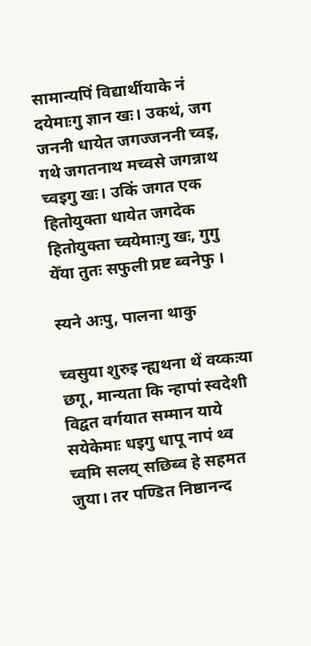सामान्यपिं विद्यार्थीयाके नं दयेमाःगु ज्ञान खः। उकथं, जग जननी धायेत जगज्जननी च्वइ, गथे जगतनाथ मच्वसे जगन्नाथ च्वइगु खः। उकिं जगत एक हितोयुक्ता धायेत जगदेक हितोयुक्ता च्वयेमाःगु खः, गुगु येँया तुतः सफुली प्रष्ट ब्वनेफु ।

स्यने अःपु, पालना थाकु

च्वसुया शुरुइ न्ह्यथना थें वय्कःया छगू, मान्यता कि न्हापां स्वदेशी विद्वत वर्गयात सम्मान याये सयेकेमाः धइगु धापू नापं थ्व च्वमि सलय् सछिब्व हे सहमत जुया। तर पण्डित निष्ठानन्द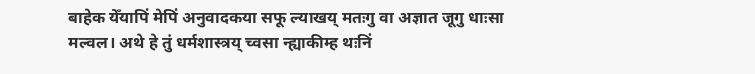बाहेक येँयापिं मेपिं अनुवादकया सफू ल्याखय् मतःगु वा अज्ञात जूगु धाःसा मल्वल। अथे हे तुं धर्मशास्त्रय् च्वसा न्ह्याकीम्ह थःनिं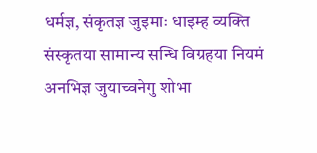धर्मज्ञ, संकृतज्ञ जुइमाः धाइम्ह व्यक्ति संस्कृतया सामान्य सन्धि विग्रहया नियमं अनभिज्ञ जुयाच्वनेगु शोभा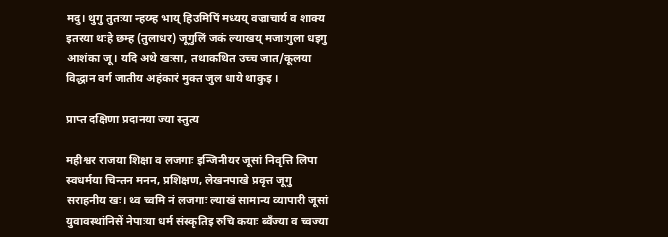मदु। थुगु तुतःया न्हय्म्ह भाय् हिउमिपिं मध्यय् वज्राचार्य व शाक्य इतरया थःहे छम्ह (तुलाधर) जूगुलिं जकं ल्याखय् मजाःगुला धइगु आशंका जू। यदि अथे खःसा, तथाकथित उच्च जात/कूलया विद्धान वर्ग जातीय अहंकारं मुक्त जुल धाये थाकुइ ।

प्राप्त दक्षिणा प्रदानया ज्या स्तुत्य

महीश्वर राजया शिक्षा व लजगाः इन्जिनीयर जूसां निवृत्ति लिपा स्वधर्मया चिन्तन मनन, प्रशिक्षण, लेखनपाखे प्रवृत्त जूगु सराहनीय खः। थ्व च्वमि नं लजगाः ल्याखं सामान्य व्यापारी जूसां युवावस्थांनिसें नेपाःया धर्म संस्कृतिइ रुचि कयाः ब्वँज्या व च्वज्या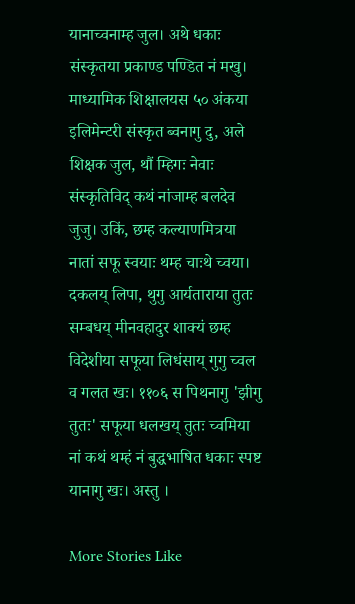यानाच्वनाम्ह जुल। अथे धकाः संस्कृतया प्रकाण्ड पण्डित नं मखु। माध्यामिक शिक्षालयस ५० अंकया इलिमेन्टरी संस्कृत ब्वनागु दु, अले शिक्षक जुल, थौं म्हिगः नेवाः संस्कृतिविद् कथं नांजाम्ह बलदेव जुजु। उकिं, छम्ह कल्याणमित्रया नातां सफू स्वयाः थम्ह चाःथे च्वया। दकलय् लिपा, थुगु आर्यताराया तुतः सम्बधय् मीनवहादुर शाक्यं छम्ह विदेशीया सफूया लिधंसाय् गुगु च्वल व गलत खः। ११०६ स पिथनागु 'झीगु तुतः' सफूया धलखय् तुतः च्वमिया नां कथं थम्हं नं बुद्धभाषित धकाः स्पष्ट यानागु खः। अस्तु ।

More Stories Like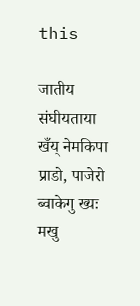this

जातीय संघीयताया खँय् नेमकिपा
प्राडो, पाजेरो ब्वाकेगु ख्यः मखु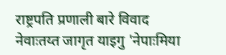राष्ट्रपति प्रणाली बारे विवाद
नेवाःतय्त जागृत याइगु 'नेपाःमिया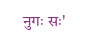नुगः सः'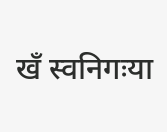खँ स्वनिगःया